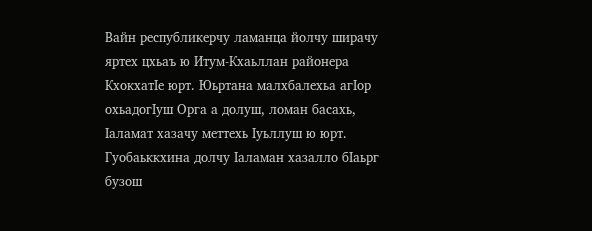Вайн республикерчу ламанца йолчу ширачу яртех цхьаъ ю Итум-Кхаьллан районера КхокхатIе юрт. Юьртана малхбалехьа агIор охьадогIуш Орга а долуш, ломан басахь, Iаламат хазачу меттехь Iуьллуш ю юрт. Гуобаьккхина долчу Iаламан хазалло бIаьрг бузош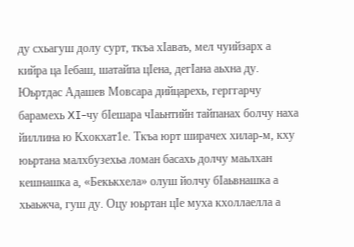ду схьагуш долу сурт, ткъа хIаваъ, мел чуийзарх а кийра ца Iебаш, шатайпа цIена, дегIана аьхна ду.
Юьртдас Адашев Мовсара дийцарехь, герггарчу барамехь XI-чу бIешара чIаьнтийн тайпанах болчу наха йиллина ю Кхокхат1е. Ткъа юрт ширачех хилар-м, кху юьртана малхбузехьа ломан басахь долчу маьлхан кешнашка а, «Бекькхела» олуш йолчу бIаьвнашка а хьаьжча, гуш ду. Оцу юьртан цIе муха кхоллаелла а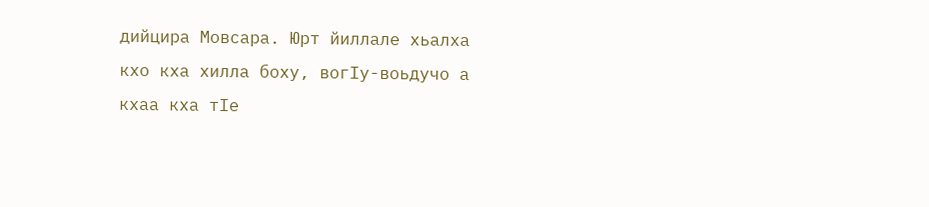дийцира Мовсара. Юрт йиллале хьалха кхо кха хилла боху, вогIу-воьдучо а кхаа кха тIе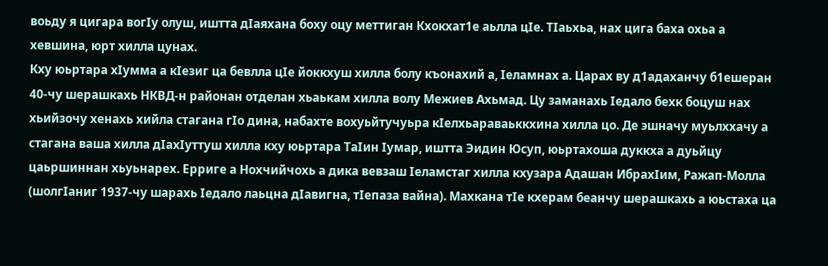воьду я цигара вогIу олуш, иштта дIаяхана боху оцу меттиган Кхокхат1е аьлла цIе. ТIаьхьа, нах цига баха охьа а хевшина, юрт хилла цунах.
Кху юьртара хIумма а кIезиг ца бевлла цIе йоккхуш хилла болу къонахий а, Iеламнах а. Царах ву д1адаханчу б1ешеран 40-чу шерашкахь НКВД-н районан отделан хьаькам хилла волу Межиев Ахьмад. Цу заманахь Iедало бехк боцуш нах хьийзочу хенахь хийла стагана гIо дина, набахте вохуьйтучуьра кIелхьараваьккхина хилла цо. Де эшначу муьлххачу а стагана ваша хилла дIахIуттуш хилла кху юьртара ТаIин Iумар, иштта Эидин Юсуп, юьртахоша дуккха а дуьйцу цаьршиннан хьуьнарех. Ерриге а Нохчийчохь а дика вевзаш Iеламстаг хилла кхузара Адашан ИбрахIим, Ражап-Молла (шолгIаниг 1937-чу шарахь Iедало лаьцна дIавигна, тIепаза вайна). Махкана тIе кхерам беанчу шерашкахь а юьстаха ца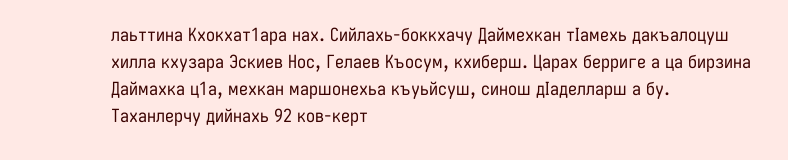лаьттина Кхокхат1ара нах. Сийлахь-боккхачу Даймехкан тIамехь дакъалоцуш хилла кхузара Эскиев Нос, Гелаев Къосум, кхиберш. Царах берриге а ца бирзина Даймахка ц1а, мехкан маршонехьа къуьйсуш, синош дIаделларш а бу.
Таханлерчу дийнахь 92 ков-керт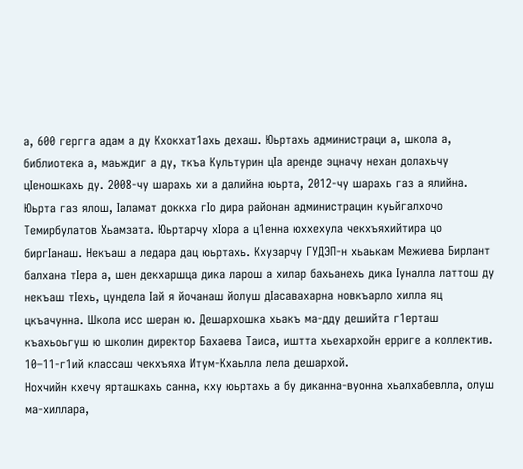а, 600 гергга адам а ду Кхокхат1ахь дехаш. Юьртахь администраци а, школа а, библиотека а, маьждиг а ду, ткъа Культурин цIа аренде эцначу нехан долахьчу цIеношкахь ду. 2008-чу шарахь хи а далийна юьрта, 2012-чу шарахь газ а ялийна. Юьрта газ ялош, Iаламат доккха гIо дира районан администрацин куьйгалхочо Темирбулатов Хьамзата. Юьртарчу хIора а ц1енна юххехула чекхъяхийтира цо биргIанаш. Некъаш а ледара дац юьртахь. Кхузарчу ГУДЭП-н хьаькам Межиева Бирлант балхана тIера а, шен декхаршца дика ларош а хилар бахьанехь дика Iуналла латтош ду некъаш тIехь, цундела Iай я йочанаш йолуш дIасавахарна новкъарло хилла яц цкъачунна. Школа исс шеран ю. Дешархошка хьакъ ма-дду дешийта г1ерташ къахьоьгуш ю школин директор Бахаева Таиса, иштта хьехархойн ерриге а коллектив.
10–11-г1ий классаш чекхъяха Итум-Кхаьлла лела дешархой.
Нохчийн кхечу ярташкахь санна, кху юьртахь а бу диканна-вуонна хьалхабевлла, олуш ма-хиллара,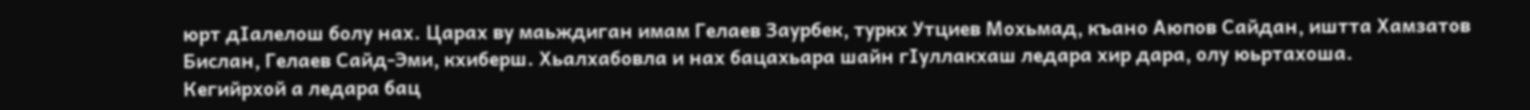юрт дIалелош болу нах. Царах ву маьждиган имам Гелаев Заурбек, туркх Утциев Мохьмад, къано Аюпов Сайдан, иштта Хамзатов Бислан, Гелаев Сайд-Эми, кхиберш. Хьалхабовла и нах бацахьара шайн гIуллакхаш ледара хир дара, олу юьртахоша.
Кегийрхой а ледара бац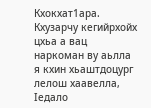Кхокхат1ара. Кхузарчу кегийрхойх цхьа а вац наркоман ву аьлла я кхин хьаштдоцург лелош хаавелла, Iедало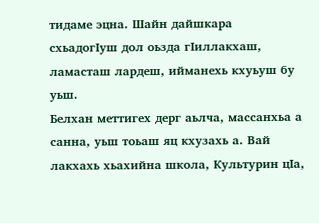тидаме эцна. Шайн дайшкара схьадогIуш дол оьзда гIиллакхаш, ламасташ лардеш, ийманехь кхуьуш бу уьш.
Белхан меттигех дерг аьлча, массанхьа а санна, уьш тоьаш яц кхузахь а. Вай лакхахь хьахийна школа, Культурин цIа,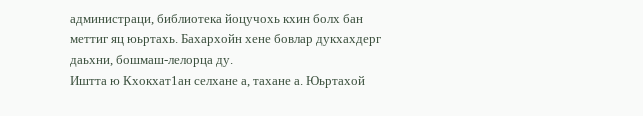администраци, библиотека йоцучохь кхин болх бан меттиг яц юьртахь. Бахархойн хене бовлар дукхахдерг даьхни, бошмаш-лелорца ду.
Иштта ю Кхокхат1ан селхане а, тахане а. Юьртахой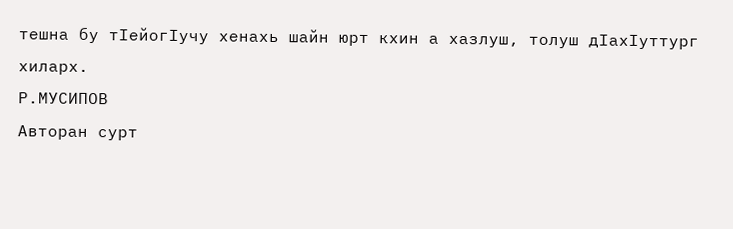тешна бу тIейогIучу хенахь шайн юрт кхин а хазлуш, толуш дIахIуттург хиларх.
Р.МУСИПОВ
Авторан сурт